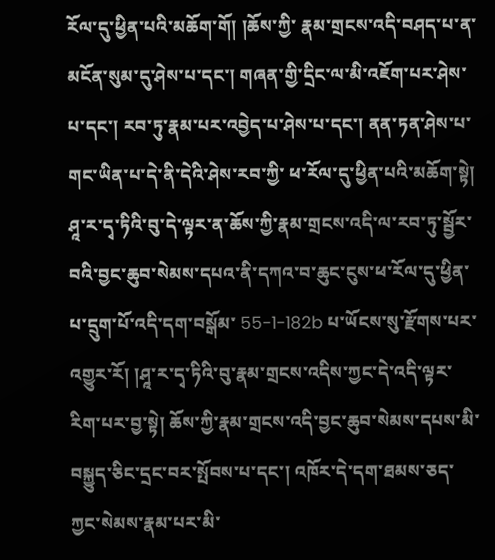རོལ་དུ་ཕྱིན་པའི་མཆོག་གོ། །ཆོས་ཀྱི་ རྣམ་གྲངས་འདི་བཤད་པ་ན་མངོན་སུམ་དུ་ཤེས་པ་དང་། གཞན་གྱི་དྲིང་ལ་མི་འཇོག་པར་ཤེས་པ་དང་། རབ་ཏུ་རྣམ་པར་འབྱེད་པ་ཤེས་པ་དང་། ནན་ཏན་ཤེས་པ་གང་ཡིན་པ་དེ་ནི་དེའི་ཤེས་རབ་ཀྱི་ ཕ་རོལ་དུ་ཕྱིན་པའི་མཆོག་སྟེ། ཤཱ་ར་དྭ་ཏིའི་བུ་དེ་ལྟར་ན་ཆོས་ཀྱི་རྣམ་གྲངས་འདི་ལ་རབ་ཏུ་སྦྱོར་བའི་བྱང་ཆུབ་སེམས་དཔའ་ནི་དཀའ་བ་ཆུང་ངུས་ཕ་རོལ་དུ་ཕྱིན་པ་དྲུག་པོ་འདི་དག་བསྒོམ་ 55-1-182b པ་ཡོངས་སུ་རྫོགས་པར་འགྱུར་རོ། །ཤཱ་ར་དྭ་ཏིའི་བུ་རྣམ་གྲངས་འདིས་ཀྱང་དེ་འདི་ལྟར་རིག་པར་བྱ་སྟེ། ཆོས་ཀྱི་རྣམ་གྲངས་འདི་བྱང་ཆུབ་སེམས་དཔས་མི་བསྐྱུད་ཅིང་དྲང་བར་སྤོབས་པ་དང་། འཁོར་དེ་དག་ཐམས་ཅད་ཀྱང་སེམས་རྣམ་པར་མི་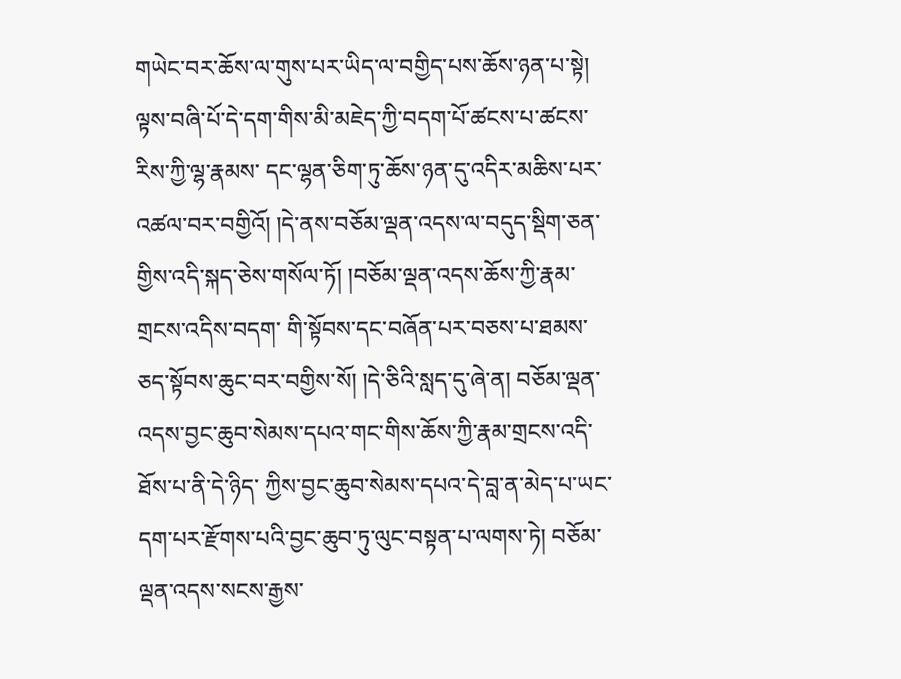གཡེང་བར་ཆོས་ལ་གུས་པར་ཡིད་ལ་བགྱིད་པས་ཆོས་ཉན་པ་སྟེ། ལྟས་བཞི་པོ་དེ་དག་གིས་མི་མཇེད་ཀྱི་བདག་པོ་ཚངས་པ་ཚངས་རིས་ཀྱི་ལྷ་རྣམས་ དང་ལྷན་ཅིག་ཏུ་ཆོས་ཉན་དུ་འདིར་མཆིས་པར་འཚལ་བར་བགྱིའོ། །དེ་ནས་བཅོམ་ལྡན་འདས་ལ་བདུད་སྡིག་ཅན་གྱིས་འདི་སྐད་ཅེས་གསོལ་ཏོ། །བཅོམ་ལྡན་འདས་ཆོས་ཀྱི་རྣམ་གྲངས་འདིས་བདག་ གི་སྟོབས་དང་བཞོན་པར་བཅས་པ་ཐམས་ཅད་སྟོབས་ཆུང་བར་བགྱིས་སོ། །དེ་ཅིའི་སླད་དུ་ཞེ་ན། བཅོམ་ལྡན་འདས་བྱང་ཆུབ་སེམས་དཔའ་གང་གིས་ཆོས་ཀྱི་རྣམ་གྲངས་འདི་ཐོས་པ་ནི་དེ་ཉིད་ ཀྱིས་བྱང་ཆུབ་སེམས་དཔའ་དེ་བླ་ན་མེད་པ་ཡང་དག་པར་རྫོགས་པའི་བྱང་ཆུབ་ཏུ་ལུང་བསྟན་པ་ལགས་ཏེ། བཅོམ་ལྡན་འདས་སངས་རྒྱས་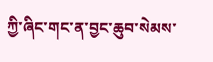ཀྱི་ཞིང་གང་ན་བྱང་ཆུབ་སེམས་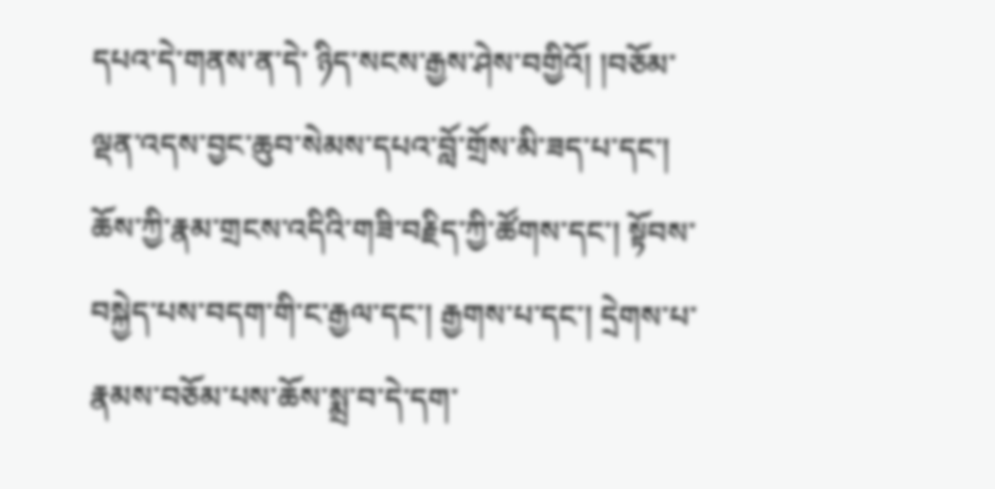དཔའ་དེ་གནས་ན་དེ་ ཉིད་སངས་རྒྱས་ཤེས་བགྱིའོ། །བཅོམ་ལྡན་འདས་བྱང་ཆུབ་སེམས་དཔའ་བློ་གྲོས་མི་ཟད་པ་དང་། ཆོས་ཀྱི་རྣམ་གྲངས་འདིའི་གཟི་བརྗིད་ཀྱི་ཚོགས་དང་། སྟོབས་བསྐྱེད་པས་བདག་གི་ང་རྒྱལ་དང་། རྒྱགས་པ་དང་། དྲེགས་པ་རྣམས་བཅོམ་པས་ཆོས་སྨྲ་བ་དེ་དག་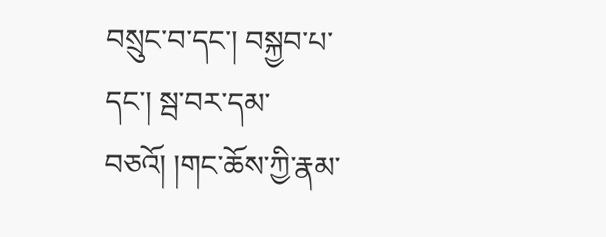བསྲུང་བ་དང་། བསྐྱབ་པ་དང་། སྦ་བར་དམ་བཅའོ། །གང་ཆོས་ཀྱི་རྣམ་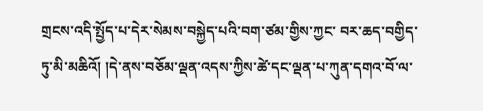གྲངས་འདི་སྤྱོད་པ་དེར་སེམས་བསྐྱེད་པའི་བག་ཙམ་གྱིས་ཀྱང་ བར་ཆད་བགྱིད་ཏུ་མི་མཆིའོ། །དེ་ནས་བཅོམ་ལྡན་འདས་ཀྱིས་ཚེ་དང་ལྡན་པ་ཀུན་དགའ་བོ་ལ་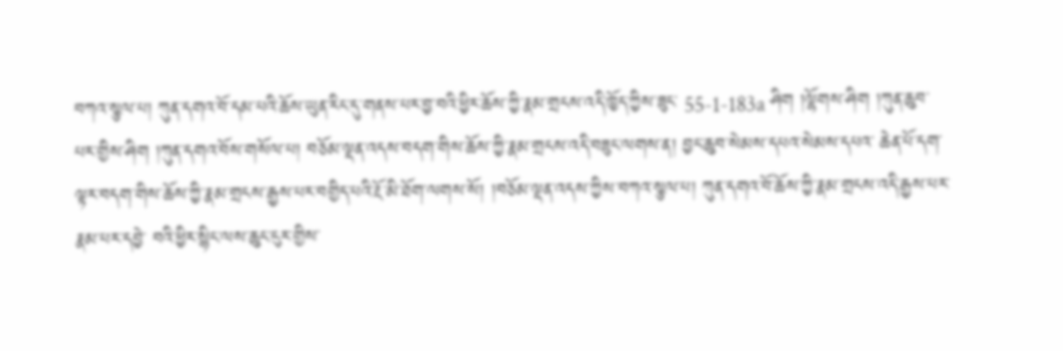བཀའ་སྩལ་པ། ཀུན་དགའ་བོ་དམ་པའི་ཆོས་ཡུན་རིང་དུ་གནས་པར་བྱ་བའི་ཕྱིར་ཆོས་ཀྱི་རྣམ་གྲངས་འདི་ཁྱོད་ཀྱིས་ཟུང་ 55-1-183a ཤིག །ལྷོགས་ཤིག །ཀུན་ཆུབ་པར་གྱིས་ཤིག །ཀུན་དགའ་བོས་གསོལ་པ། བཅོམ་ལྡན་འདས་བདག་གིས་ཆོས་ཀྱི་རྣམ་གྲངས་འདི་བཟུང་ལགས་ན། བྱང་ཆུབ་སེམས་དཔའ་སེམས་དཔའ་ ཆེན་པོ་དག་ལྟར་བདག་གིས་ཆོས་ཀྱི་རྣམ་གྲངས་རྒྱས་པར་བགྱིད་པའི་རྔོ་མི་ཐོག་ལགས་སོ། །བཅོམ་ལྡན་འདས་ཀྱིས་བཀའ་སྩལ་པ། ཀུན་དགའ་བོ་ཆོས་ཀྱི་རྣམ་གྲངས་འདི་རྒྱས་པར་རྣམ་པར་དབྱེ་ བའི་ཕྱིར་སྙིང་ལས་ཆུང་ངུར་གྱིས་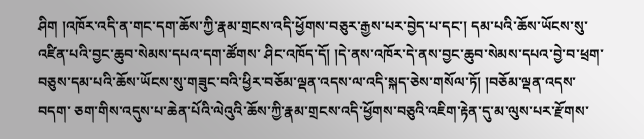ཤིག །འཁོར་འདི་ན་གང་དག་ཆོས་ཀྱི་རྣམ་གྲངས་འདི་ཕྱོགས་བཅུར་རྒྱས་པར་བྱེད་པ་དང་། དམ་པའི་ཆོས་ཡོངས་སུ་འཛིན་པའི་བྱང་ཆུབ་སེམས་དཔའ་དག་ཚོགས་ ཤིང་འཁོད་དོ། །དེ་ནས་འཁོར་དེ་ནས་བྱང་ཆུབ་སེམས་དཔའ་བྱེ་བ་ཕྲག་བཅུས་དམ་པའི་ཆོས་ཡོངས་སུ་གཟུང་བའི་ཕྱིར་བཅོམ་ལྡན་འདས་ལ་འདི་སྐད་ཅེས་གསོལ་ཏོ། །བཅོམ་ལྡན་འདས་བདག་ ཅག་གིས་འདུས་པ་ཆེན་པོའི་ལེའུའི་ཆོས་ཀྱི་རྣམ་གྲངས་འདི་ཕྱོགས་བཅུའི་འཇིག་རྟེན་དུ་མ་ལུས་པར་རྫོགས་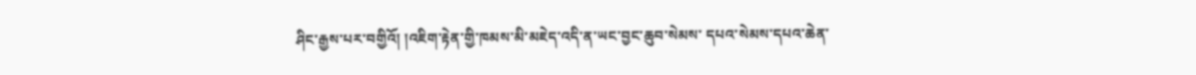ཤིང་རྒྱས་པར་བགྱིའོ། །འཇིག་རྟེན་གྱི་ཁམས་མི་མཇེད་འདི་ན་ཡང་བྱང་ཆུབ་སེམས་ དཔའ་སེམས་དཔའ་ཆེན་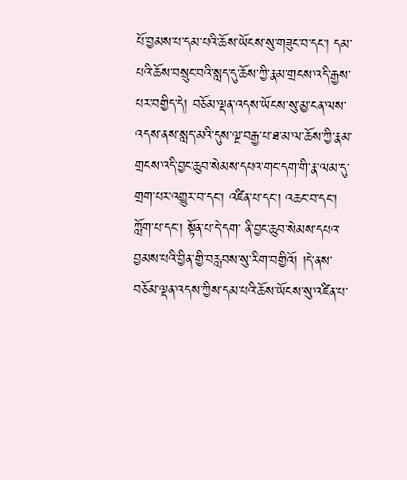པོ་བྱམས་པ་དམ་པའི་ཆོས་ཡོངས་སུ་གཟུང་བ་དང་། དམ་པའི་ཆོས་བསྲུང་བའི་སླད་དུ་ཆོས་ཀྱི་རྣམ་གྲངས་འདི་རྒྱས་པར་བགྱིད་དེ། བཅོམ་ལྡན་འདས་ཡོངས་སུ་མྱ་ངན་ལས་ འདས་ནས་སླད་མའི་དུས་ལྔ་བརྒྱ་པ་ཐ་མ་ལ་ཆོས་ཀྱི་རྣམ་གྲངས་འདི་བྱང་ཆུབ་སེམས་དཔའ་གང་དག་གི་རྣ་ལམ་དུ་གྲག་པར་འགྱུར་བ་དང་། འཛིན་པ་དང་། འཆང་བ་དང་། ཀློག་པ་དང་། སྟོན་པ་དེ་དག་ ནི་བྱང་ཆུབ་སེམས་དཔའ་བྱམས་པའི་བྱིན་གྱི་བརླབས་སུ་རིག་བགྱིའོ། །དེ་ནས་བཅོམ་ལྡན་འདས་ཀྱིས་དམ་པའི་ཆོས་ཡོངས་སུ་འཛིན་པ་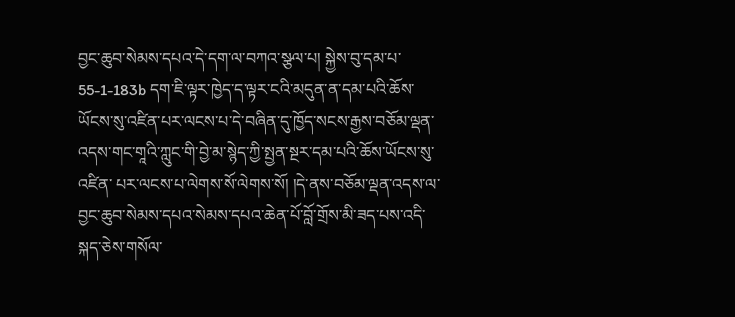བྱང་ཆུབ་སེམས་དཔའ་དེ་དག་ལ་བཀའ་སྩལ་པ། སྐྱེས་བུ་དམ་པ་ 55-1-183b དག་ཇི་ལྟར་ཁྱེད་ད་ལྟར་ངའི་མདུན་ན་དམ་པའི་ཆོས་ཡོངས་སུ་འཛིན་པར་ལངས་པ་དེ་བཞིན་དུ་ཁྱོད་སངས་རྒྱས་བཅོམ་ལྡན་འདས་གང་གཱའི་ཀླུང་གི་བྱེ་མ་སྙེད་ཀྱི་སྤྱན་སྔར་དམ་པའི་ཆོས་ཡོངས་སུ་འཛིན་ པར་ལངས་པ་ལེགས་སོ་ལེགས་སོ། །དེ་ནས་བཅོམ་ལྡན་འདས་ལ་བྱང་ཆུབ་སེམས་དཔའ་སེམས་དཔའ་ཆེན་པོ་བློ་གྲོས་མི་ཟད་པས་འདི་སྐད་ཅེས་གསོལ་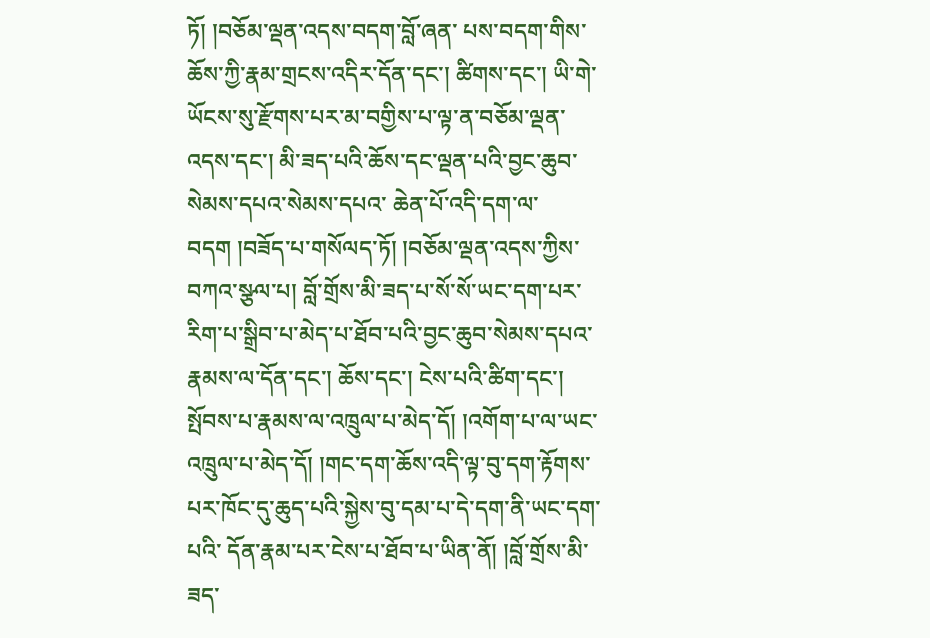ཏོ། །བཅོམ་ལྡན་འདས་བདག་བློ་ཞན་ པས་བདག་གིས་ཆོས་ཀྱི་རྣམ་གྲངས་འདིར་དོན་དང་། ཚིགས་དང་། ཡི་གེ་ཡོངས་སུ་རྫོགས་པར་མ་བགྱིས་པ་ལྟ་ན་བཅོམ་ལྡན་འདས་དང་། མི་ཟད་པའི་ཆོས་དང་ལྡན་པའི་བྱང་ཆུབ་སེམས་དཔའ་སེམས་དཔའ་ ཆེན་པོ་འདི་དག་ལ་བདག །བཟོད་པ་གསོལད་ཏོ། །བཅོམ་ལྡན་འདས་ཀྱིས་བཀའ་སྩལ་པ། བློ་གྲོས་མི་ཟད་པ་སོ་སོ་ཡང་དག་པར་རིག་པ་སྒྲིབ་པ་མེད་པ་ཐོབ་པའི་བྱང་ཆུབ་སེམས་དཔའ་རྣམས་ལ་དོན་དང་། ཆོས་དང་། ངེས་པའི་ཚིག་དང་། སྤོབས་པ་རྣམས་ལ་འཁྲུལ་པ་མེད་དོ། །འགོག་པ་ལ་ཡང་འཁྲུལ་པ་མེད་དོ། །གང་དག་ཆོས་འདི་ལྟ་བུ་དག་རྟོགས་པར་ཁོང་དུ་ཆུད་པའི་སྐྱེས་བུ་དམ་པ་དེ་དག་ནི་ཡང་དག་པའི་ དོན་རྣམ་པར་ངེས་པ་ཐོབ་པ་ཡིན་ནོ། །བློ་གྲོས་མི་ཟད་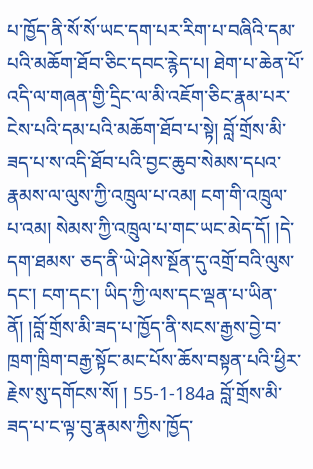པ་ཁྱོད་ནི་སོ་སོ་ཡང་དག་པར་རིག་པ་བཞིའི་དམ་པའི་མཆོག་ཐོབ་ཅིང་དབང་རྙེད་པ། ཐེག་པ་ཆེན་པོ་འདི་ལ་གཞན་གྱི་དྲིང་ལ་མི་འཇོག་ཅིང་རྣམ་པར་ ངེས་པའི་དམ་པའི་མཆོག་ཐོབ་པ་སྟེ། བློ་གྲོས་མི་ཟད་པ་ས་འདི་ཐོབ་པའི་བྱང་ཆུབ་སེམས་དཔའ་རྣམས་ལ་ལུས་ཀྱི་འཁྲུལ་པ་འམ། ངག་གི་འཁྲུལ་པ་འམ། སེམས་ཀྱི་འཁྲུལ་པ་གང་ཡང་མེད་དོ། །དེ་དག་ཐམས་ ཅད་ནི་ཡེ་ཤེས་སྔོན་དུ་འགྲོ་བའི་ལུས་དང་། ངག་དང་། ཡིད་ཀྱི་ལས་དང་ལྡན་པ་ཡིན་ནོ། །བློ་གྲོས་མི་ཟད་པ་ཁྱོད་ནི་སངས་རྒྱས་བྱེ་བ་ཁྲག་ཁྲིག་བརྒྱ་སྟོང་མང་པོས་ཆོས་བསྟན་པའི་ཕྱིར་རྗེས་སུ་དགོངས་སོ། ། 55-1-184a བློ་གྲོས་མི་ཟད་པ་ང་ལྟ་བུ་རྣམས་ཀྱིས་ཁྱོད་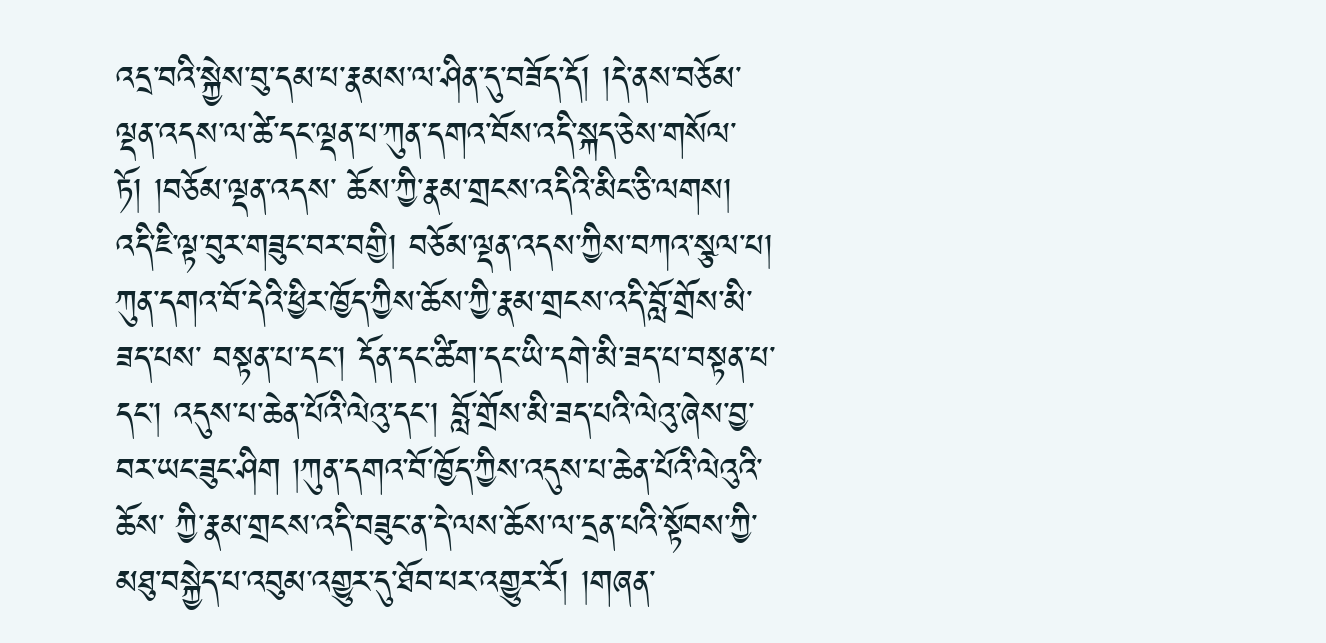འདྲ་བའི་སྐྱེས་བུ་དམ་པ་རྣམས་ལ་ཤིན་དུ་བཟོད་དོ། །དེ་ནས་བཅོམ་ལྡན་འདས་ལ་ཚེ་དང་ལྡན་པ་ཀུན་དགའ་བོས་འདི་སྐད་ཅེས་གསོལ་ཏོ། །བཅོམ་ལྡན་འདས་ ཆོས་ཀྱི་རྣམ་གྲངས་འདིའི་མིང་ཅི་ལགས། འདི་ཇི་ལྟ་བུར་གཟུང་བར་བགྱི། བཅོམ་ལྡན་འདས་ཀྱིས་བཀའ་སྩལ་པ། ཀུན་དགའ་བོ་དེའི་ཕྱིར་ཁྱོད་ཀྱིས་ཆོས་ཀྱི་རྣམ་གྲངས་འདི་བློ་གྲོས་མི་ཟད་པས་ བསྟན་པ་དང་། དོན་དང་ཚིག་དང་ཡི་དགེ་མི་ཟད་པ་བསྟན་པ་དང་། འདུས་པ་ཆེན་པོའི་ལེའུ་དང་། བློ་གྲོས་མི་ཟད་པའི་ལེའུ་ཞེས་བྱ་བར་ཡང་ཟུང་ཤིག །ཀུན་དགའ་བོ་ཁྱོད་ཀྱིས་འདུས་པ་ཆེན་པོའི་ལེའུའི་ཆོས་ ཀྱི་རྣམ་གྲངས་འདི་བཟུང་ན་དེ་ལས་ཆོས་ལ་དྲན་པའི་སྟོབས་ཀྱི་མཐུ་བསྐྱེད་པ་འབུམ་འགྱུར་དུ་ཐོབ་པར་འགྱུར་རོ། །གཞན་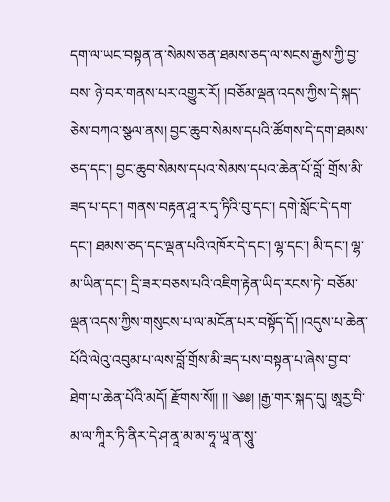དག་ལ་ཡང་བསྟན་ན་སེམས་ཅན་ཐམས་ཅད་ལ་སངས་རྒྱས་ཀྱི་བྱ་བས་ ཉེ་བར་གནས་པར་འགྱུར་རོ། །བཅོམ་ལྡན་འདས་ཀྱིས་དེ་སྐད་ཅེས་བཀའ་སྩལ་ནས། བྱང་ཆུབ་སེམས་དཔའི་ཚོགས་དེ་དག་ཐམས་ཅད་དང་། བྱང་ཆུབ་སེམས་དཔའ་སེམས་དཔའ་ཆེན་པོ་བློ་ གྲོས་མི་ཟད་པ་དང་། གནས་བརྟན་ཤཱ་ར་དྭ་ཏིའི་བུ་དང་། དགེ་སློང་དེ་དག་དང་། ཐམས་ཅད་དང་ལྡན་པའི་འཁོར་དེ་དང་། ལྷ་དང་། མི་དང་། ལྷ་མ་ཡིན་དང་། དྲི་ཟར་བཅས་པའི་འཇིག་རྟེན་ཡིད་རངས་ཏེ་ བཅོམ་ལྡན་འདས་ཀྱིས་གསུངས་པ་ལ་མངོན་པར་བསྟོད་དོ། །འདུས་པ་ཆེན་པོའི་ལེའུ་འབུམ་པ་ལས་བློ་གྲོས་མི་ཟད་པས་བསྟན་པ་ཞེས་བྱ་བ་ཐེག་པ་ཆེན་པོའི་མདོ། རྫོགས་སོ།། །། ༄༅། །རྒྱ་གར་སྐད་དུ། ཨཱརྱ་བི་མ་ལ་ཀཱིར་ཏི་ནིར་དེ་ཤ་ནཱ་མ་མ་ཧཱ་ཡཱ་ན་སཱུ་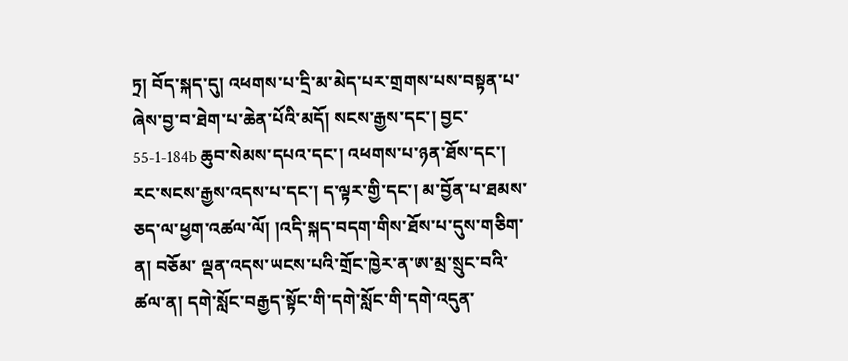ཏྲ། བོད་སྐད་དུ། འཕགས་པ་དྲི་མ་མེད་པར་གྲགས་པས་བསྟན་པ་ཞེས་བྱ་བ་ཐེག་པ་ཆེན་པོའི་མདོ། སངས་རྒྱས་དང་། བྱང་ 55-1-184b ཆུབ་སེམས་དཔའ་དང་། འཕགས་པ་ཉན་ཐོས་དང་། རང་སངས་རྒྱས་འདས་པ་དང་། ད་ལྟར་གྱི་དང་། མ་བྱོན་པ་ཐམས་ཅད་ལ་ཕྱག་འཚལ་ལོ། །འདི་སྐད་བདག་གིས་ཐོས་པ་དུས་གཅིག་ན། བཅོམ་ ལྡན་འདས་ཡངས་པའི་གྲོང་ཁྱེར་ན་ཨ་མྲ་སྲུང་བའི་ཚལ་ན། དགེ་སློང་བརྒྱད་སྟོང་གི་དགེ་སློང་གི་དགེ་འདུན་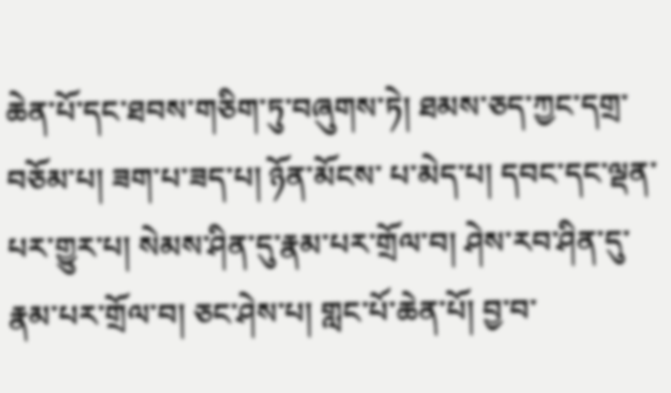ཆེན་པོ་དང་ཐབས་གཅིག་ཏུ་བཞུགས་ཏེ། ཐམས་ཅད་ཀྱང་དགྲ་བཅོམ་པ། ཟག་པ་ཟད་པ། ཉོན་མོངས་ པ་མེད་པ། དབང་དང་ལྡན་པར་གྱུར་པ། སེམས་ཤིན་དུ་རྣམ་པར་གྲོལ་བ། ཤེས་རབ་ཤིན་དུ་རྣམ་པར་གྲོལ་བ། ཅང་ཤེས་པ། གླང་པོ་ཆེན་པོ། བྱ་བ་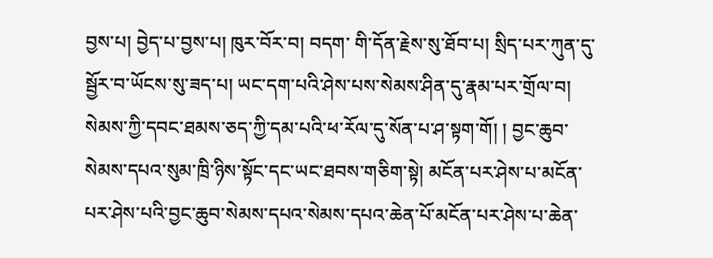བྱས་པ། བྱེད་པ་བྱས་པ། ཁུར་བོར་བ། བདག་ གི་དོན་རྗེས་སུ་ཐོབ་པ། སྲིད་པར་ཀུན་དུ་སྦྱོར་བ་ཡོངས་སུ་ཟད་པ། ཡང་དག་པའི་ཤེས་པས་སེམས་ཤིན་དུ་རྣམ་པར་གྲོལ་བ། སེམས་ཀྱི་དབང་ཐམས་ཅད་ཀྱི་དམ་པའི་ཕ་རོལ་དུ་སོན་པ་ཤ་སྟག་གོ། ། བྱང་ཆུབ་སེམས་དཔའ་སུམ་ཁྲི་ཉིས་སྟོང་དང་ཡང་ཐབས་གཅིག་སྟེ། མངོན་པར་ཤེས་པ་མངོན་པར་ཤེས་པའི་བྱང་ཆུབ་སེམས་དཔའ་སེམས་དཔའ་ཆེན་པོ་མངོན་པར་ཤེས་པ་ཆེན་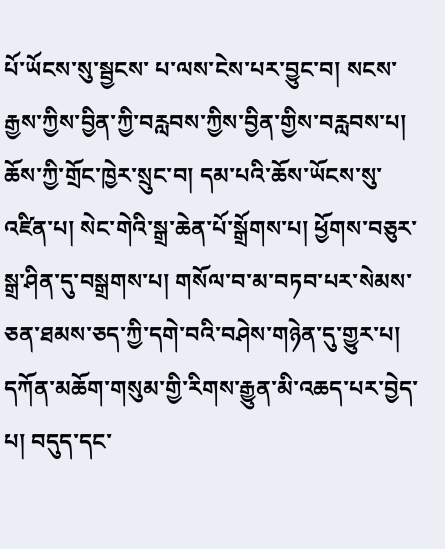པོ་ཡོངས་སུ་སྦྱངས་ པ་ལས་ངེས་པར་བྱུང་བ། སངས་རྒྱས་ཀྱིས་བྱིན་ཀྱི་བརླབས་ཀྱིས་བྱིན་གྱིས་བརླབས་པ། ཆོས་ཀྱི་གྲོང་ཁྱེར་སྲུང་བ། དམ་པའི་ཆོས་ཡོངས་སུ་འཛིན་པ། སེང་གེའི་སྒྲ་ཆེན་པོ་སྒྲོགས་པ། ཕྱོགས་བཅུར་ སྒྲ་ཤིན་དུ་བསྒྲགས་པ། གསོལ་བ་མ་བཏབ་པར་སེམས་ཅན་ཐམས་ཅད་ཀྱི་དགེ་བའི་བཤེས་གཉེན་དུ་གྱུར་པ། དཀོན་མཆོག་གསུམ་གྱི་རིགས་རྒྱུན་མི་འཆད་པར་བྱེད་པ། བདུད་དང་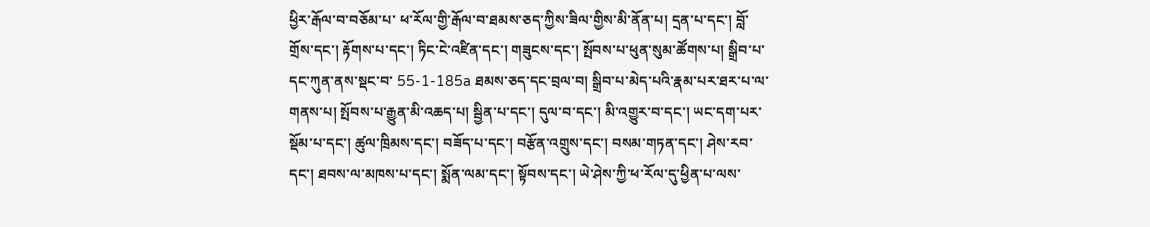ཕྱིར་རྒོལ་བ་བཅོམ་པ་ ཕ་རོལ་གྱི་རྒོལ་བ་ཐམས་ཅད་ཀྱིས་ཟིལ་གྱིས་མི་ནོན་པ། དྲན་པ་དང་། བློ་གྲོས་དང་། རྟོགས་པ་དང་། ཏིང་ངེ་འཛིན་དང་། གཟུངས་དང་། སྤོབས་པ་ཕུན་སུམ་ཚོགས་པ། སྒྲིབ་པ་དང་ཀུན་ནས་སྡང་བ་ 55-1-185a ཐམས་ཅད་དང་བྲལ་བ། སྒྲིབ་པ་མེད་པའི་རྣམ་པར་ཐར་པ་ལ་གནས་པ། སྤོབས་པ་རྒྱུན་མི་འཆད་པ། སྦྱིན་པ་དང་། དུལ་བ་དང་། མི་འགྱུར་བ་དང་། ཡང་དག་པར་སྡོམ་པ་དང་། ཚུལ་ཁྲིམས་དང་། བཟོད་པ་དང་། བརྩོན་འགྲུས་དང་། བསམ་གཏན་དང་། ཤེས་རབ་དང་། ཐབས་ལ་མཁས་པ་དང་། སྨོན་ལམ་དང་། སྟོབས་དང་། ཡེ་ཤེས་ཀྱི་ཕ་རོལ་དུ་ཕྱིན་པ་ལས་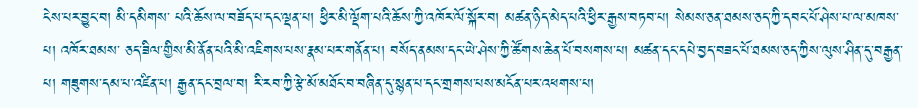ངེས་པར་བྱུང་བ། མི་དམིགས་ པའི་ཆོས་ལ་བཟོད་པ་དང་ལྡན་པ། ཕྱིར་མི་ལྡོག་པའི་ཆོས་ཀྱི་འཁོར་ལོ་སྐོར་བ། མཚན་ཉིད་མེད་པའི་ཕྱིར་རྒྱས་བཏབ་པ། སེམས་ཅན་ཐམས་ཅད་ཀྱི་དབང་པོ་ཤེས་པ་ལ་མཁས་པ། འཁོར་ཐམས་ ཅད་ཟིལ་གྱིས་མི་ནོན་པའི་མི་འཇིགས་པས་རྣམ་པར་གནོན་པ། བསོད་ནམས་དང་ཡེ་ཤེས་ཀྱི་ཚོགས་ཆེན་པོ་བསགས་པ། མཚན་དང་དཔེ་བྱད་བཟང་པོ་ཐམས་ཅད་ཀྱིས་ལུས་ཤིན་དུ་བརྒྱན་པ། གཟུགས་དམ་པ་འཛིན་པ། རྒྱན་དང་བྲལ་བ། རི་རབ་ཀྱི་རྩེ་མོ་མཐོང་བ་བཞིན་དུ་སྙན་པ་དང་གྲགས་པས་མངོན་པར་འཕགས་པ།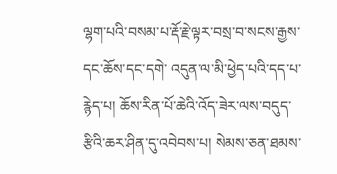ལྷག་པའི་བསམ་པ་རྡོ་རྗེ་ལྟར་བསྲ་བ་སངས་རྒྱས་དང་ཆོས་དང་དགེ་ འདུན་ལ་མི་ཕྱེད་པའི་དད་པ་རྙེད་པ། ཆོས་རིན་པོ་ཆེའི་འོད་ཟེར་ལས་བདུད་རྩིའི་ཆར་ཤིན་དུ་འབེབས་པ། སེམས་ཅན་ཐམས་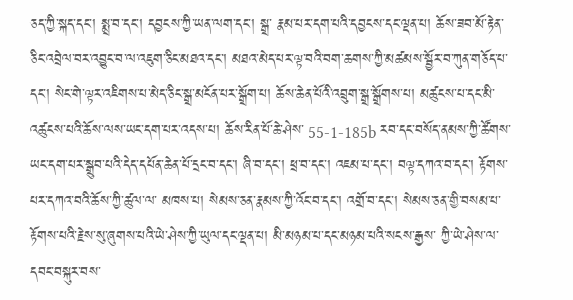ཅད་ཀྱི་སྐད་དང་། སྨྲ་བ་དང་། དབྱངས་ཀྱི་ཡན་ལག་དང་། སྒྲ་ རྣམ་པར་དག་པའི་དབྱངས་དང་ལྡན་པ། ཆོས་ཟབ་མོ་རྟེན་ཅིང་འབྲེལ་བར་འབྱུང་བ་ལ་འཇུག་ཅིང་མཐའ་དང་། མཐའ་མེད་པར་ལྟ་བའི་བག་ཆགས་ཀྱི་མཚམས་སྦྱོར་བ་ཀུན་གཅོད་པ་དང་། སེང་གེ་ལྟར་འཇིགས་པ་མེད་ཅིང་སྒྲ་མངོན་པར་སྒྲོག་པ། ཆོས་ཆེན་པོའི་འབྲུག་སྒྲ་སྒྲོགས་པ། མཚུངས་པ་དང་མི་འཚུངས་པའི་ཆོས་ལས་ཡང་དག་པར་འདས་པ། ཆོས་རིན་པོ་ཆེ་ཤེས་ 55-1-185b རབ་དང་བསོད་ནམས་ཀྱི་ཚོགས་ཡང་དག་པར་སྒྲུབ་པའི་དེད་དཔོན་ཆེན་པོ་དྲང་བ་དང་། ཞི་བ་དང་། ཕྲ་བ་དང་། འཇམ་པ་དང་། བལྟ་དཀའ་བ་དང་། རྟོགས་པར་དཀའ་བའི་ཆོས་ཀྱི་ཚུལ་ལ་ མཁས་པ། སེམས་ཅན་རྣམས་ཀྱི་འོང་བ་དང་། འགྲོ་བ་དང་། སེམས་ཅན་གྱི་བསམ་པ་རྟོགས་པའི་རྗེས་སུ་ཞུགས་པའི་ཡེ་ཤེས་ཀྱི་ཡུལ་དང་ལྡན་པ། མི་མཉམ་པ་དང་མཉམ་པའི་སངས་རྒྱས་ ཀྱི་ཡེ་ཤེས་ལ་དབང་བསྐུར་བས་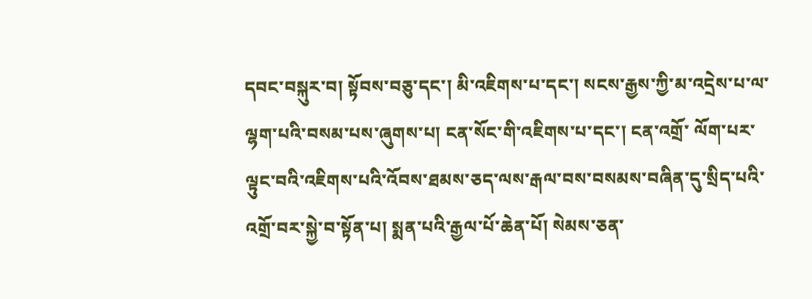དབང་བསྐུར་བ། སྟོབས་བཅུ་དང་། མི་འཇིགས་པ་དང་། སངས་རྒྱས་ཀྱི་མ་འདྲེས་པ་ལ་ལྷག་པའི་བསམ་པས་ཞུགས་པ། ངན་སོང་གི་འཇིགས་པ་དང་། ངན་འགྲོ་ ལོག་པར་ལྟུང་བའི་འཇིགས་པའི་འོབས་ཐམས་ཅད་ལས་རྒལ་བས་བསམས་བཞིན་དུ་སྲིད་པའི་འགྲོ་བར་སྐྱེ་བ་སྟོན་པ། སྨན་པའི་རྒྱལ་པོ་ཆེན་པོ། སེམས་ཅན་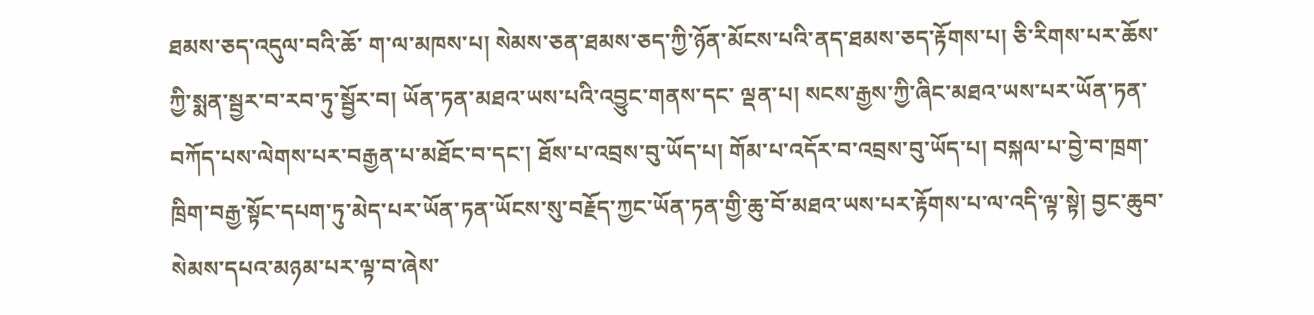ཐམས་ཅད་འདུལ་བའི་ཆོ་ ག་ལ་མཁས་པ། སེམས་ཅན་ཐམས་ཅད་ཀྱི་ཉོན་མོངས་པའི་ནད་ཐམས་ཅད་རྟོགས་པ། ཅི་རིགས་པར་ཆོས་ཀྱི་སྨན་སྦྱར་བ་རབ་ཏུ་སྦྱོར་བ། ཡོན་ཏན་མཐའ་ཡས་པའི་འབྱུང་གནས་དང་ ལྡན་པ། སངས་རྒྱས་ཀྱི་ཞིང་མཐའ་ཡས་པར་ཡོན་ཏན་བཀོད་པས་ལེགས་པར་བརྒྱན་པ་མཐོང་བ་དང་། ཐོས་པ་འབྲས་བུ་ཡོད་པ། གོམ་པ་འདོར་བ་འབྲས་བུ་ཡོད་པ། བསྐལ་པ་བྱེ་བ་ཁྲག་ ཁྲིག་བརྒྱ་སྟོང་དཔག་ཏུ་མེད་པར་ཡོན་ཏན་ཡོངས་སུ་བརྗོད་ཀྱང་ཡོན་ཏན་གྱི་ཆུ་བོ་མཐའ་ཡས་པར་རྟོགས་པ་ལ་འདི་ལྟ་སྟེ། བྱང་ཆུབ་སེམས་དཔའ་མཉམ་པར་ལྟ་བ་ཞེས་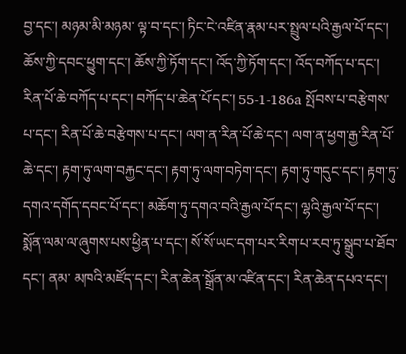བྱ་དང་། མཉམ་མི་མཉམ་ ལྟ་བ་དང་། ཏིང་ངེ་འཛིན་རྣམ་པར་སྤྲུལ་པའི་རྒྱལ་པོ་དང་། ཆོས་ཀྱི་དབང་ཕྱུག་དང་། ཆོས་ཀྱི་ཏོག་དང་། འོད་ཀྱི་ཏོག་དང་། འོད་བཀོད་པ་དང་། རིན་པོ་ཆེ་བཀོད་པ་དང་། བཀོད་པ་ཆེན་པོ་དང་། 55-1-186a སྤོབས་པ་བརྩེགས་པ་དང་། རིན་པོ་ཆེ་བརྩེགས་པ་དང་། ལག་ན་རིན་པོ་ཆེ་དང་། ལག་ན་ཕྱག་རྒྱ་རིན་པོ་ཆེ་དང་། རྟག་ཏུ་ལག་བརྐྱང་དང་། རྟག་ཏུ་ལག་བཏེག་དང་། རྟག་ཏུ་གདུང་དང་། རྟག་ཏུ་དགའ་དགོད་དབང་པོ་དང་། མཆོག་ཏུ་དགའ་བའི་རྒྱལ་པོ་དང་། ལྷའི་རྒྱལ་པོ་དང་། སྨོན་ལམ་ལ་ཞུགས་པས་ཕྱིན་པ་དང་། སོ་སོ་ཡང་དག་པར་རིག་པ་རབ་ཏུ་སྒྲུབ་པ་ཐོབ་དང་། ནམ་ མཁའི་མཛོད་དང་། རིན་ཆེན་སྒྲོན་མ་འཛིན་དང་། རིན་ཆེན་དཔའ་དང་།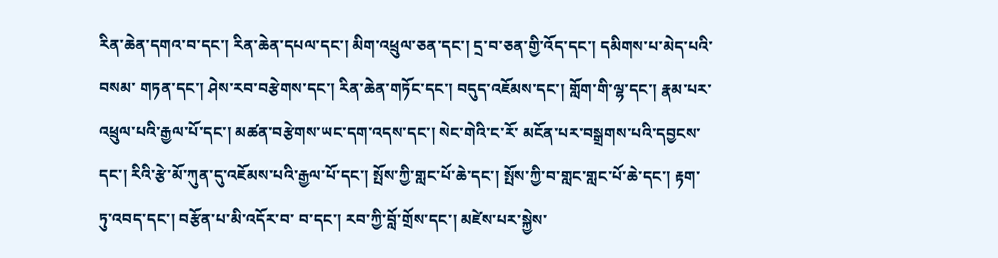རིན་ཆེན་དགའ་བ་དང་། རིན་ཆེན་དཔལ་དང་། མིག་འཕྲུལ་ཅན་དང་། དྲ་བ་ཅན་གྱི་འོད་དང་། དམིགས་པ་མེད་པའི་བསམ་ གཏན་དང་། ཤེས་རབ་བརྩེགས་དང་། རིན་ཆེན་གཏོང་དང་། བདུད་འཇོམས་དང་། གློག་གི་ལྷ་དང་། རྣམ་པར་འཕྲུལ་པའི་རྒྱལ་པོ་དང་། མཚན་བརྩེགས་ཡང་དག་འདས་དང་། སེང་གེའི་ང་རོ་ མངོན་པར་བསྒྲགས་པའི་དབྱངས་དང་། རིའི་རྩེ་མོ་ཀུན་དུ་འཇོམས་པའི་རྒྱལ་པོ་དང་། སྤོས་ཀྱི་གླང་པོ་ཆེ་དང་། སྤོས་ཀྱི་བ་གླང་གླང་པོ་ཆེ་དང་། རྟག་ཏུ་འབད་དང་། བརྩོན་པ་མི་འདོར་བ་ བ་དང་། རབ་ཀྱི་བློ་གྲོས་དང་། མཛེས་པར་སྐྱེས་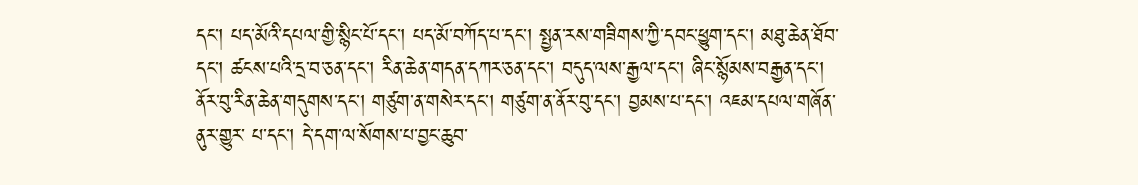དང་། པད་མོའི་དཔལ་གྱི་སྙིང་པོ་དང་། པད་མོ་བཀོད་པ་དང་། སྤྱན་རས་གཟིགས་ཀྱི་དབང་ཕྱུག་དང་། མཐུ་ཆེན་ཐོབ་དང་། ཚངས་པའི་དྲ་བ་ཅན་དང་། རིན་ཆེན་གདན་དཀར་ཅན་དང་། བདུད་ལས་རྒྱལ་དང་། ཞིང་སྙོམས་བརྒྱན་དང་། ནོར་བུ་རིན་ཆེན་གདུགས་དང་། གཙུག་ན་གསེར་དང་། གཙུག་ན་ནོར་བུ་དང་། བྱམས་པ་དང་། འཇམ་དཔལ་གཞོན་ནུར་གྱུར་ པ་དང་། དེ་དག་ལ་སོགས་པ་བྱང་ཆུབ་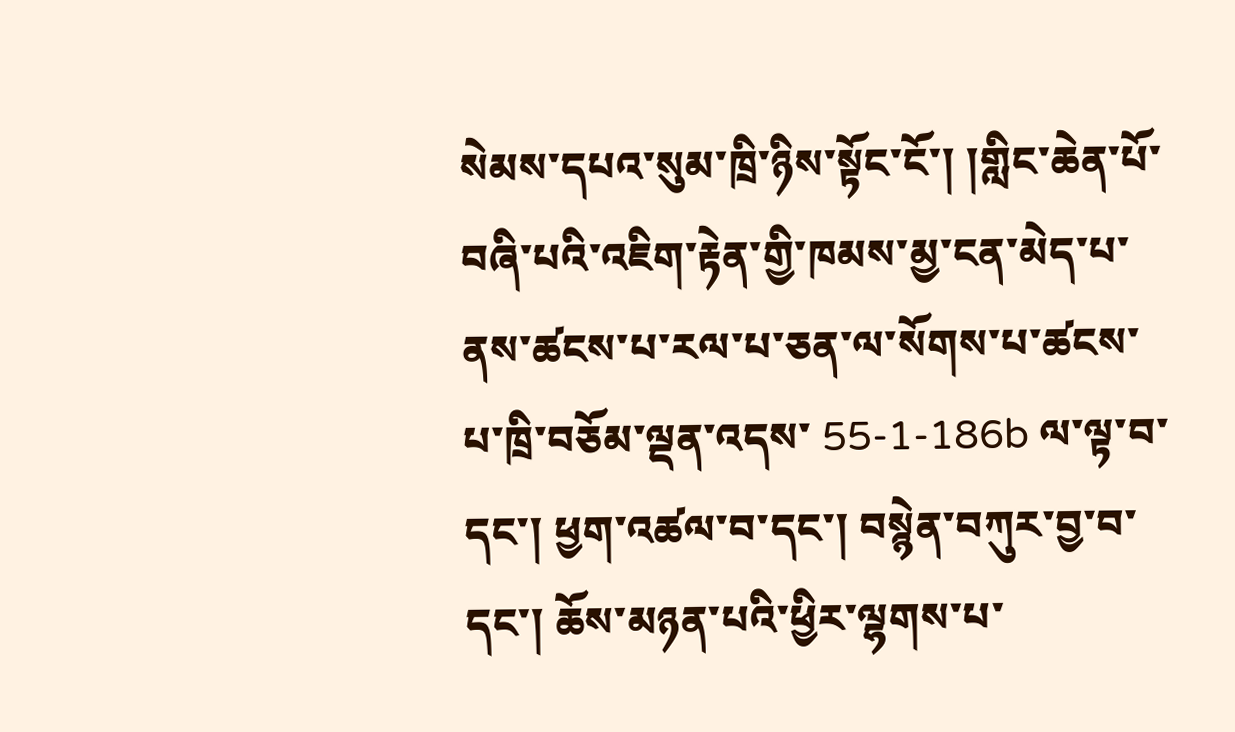སེམས་དཔའ་སུམ་ཁྲི་ཉིས་སྟོང་ངོ་། །གླིང་ཆེན་པོ་བཞི་པའི་འཇིག་རྟེན་གྱི་ཁམས་མྱ་ངན་མེད་པ་ནས་ཚངས་པ་རལ་པ་ཅན་ལ་སོགས་པ་ཚངས་པ་ཁྲི་བཅོམ་ལྡན་འདས་ 55-1-186b ལ་ལྟ་བ་དང་། ཕྱག་འཚལ་བ་དང་། བསྙེན་བཀུར་བྱ་བ་དང་། ཆོས་མཉན་པའི་ཕྱིར་ལྷགས་པ་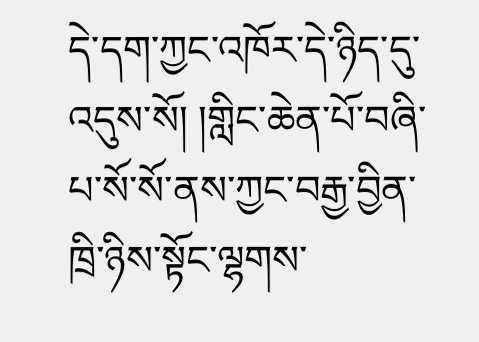དེ་དག་ཀྱང་འཁོར་དེ་ཉིད་དུ་འདུས་སོ། །གླིང་ཆེན་པོ་བཞི་པ་སོ་སོ་ནས་ཀྱང་བརྒྱ་བྱིན་ཁྲི་ཉིས་སྟོང་ལྷགས་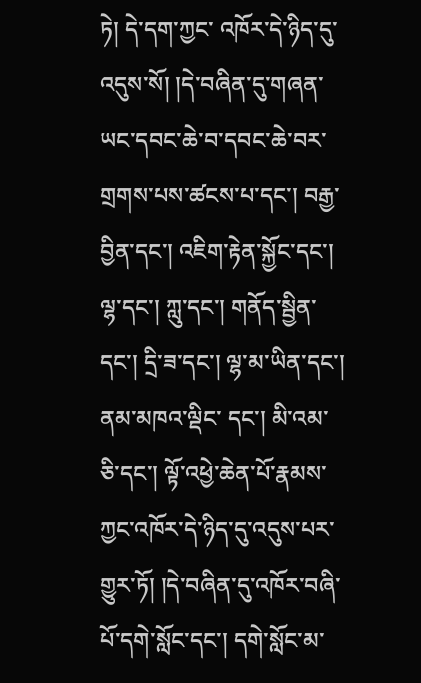ཏེ། དེ་དག་ཀྱང་ འཁོར་དེ་ཉིད་དུ་འདུས་སོ། །དེ་བཞིན་དུ་གཞན་ཡང་དབང་ཆེ་བ་དབང་ཆེ་བར་གྲགས་པས་ཚངས་པ་དང་། བརྒྱ་བྱིན་དང་། འཇིག་རྟེན་སྐྱོང་དང་། ལྷ་དང་། ཀླུ་དང་། གནོད་སྦྱིན་དང་། དྲི་ཟ་དང་། ལྷ་མ་ཡིན་དང་། ནམ་མཁའ་ལྡིང་ དང་། མི་འམ་ཅི་དང་། ལྟོ་འཕྱེ་ཆེན་པོ་རྣམས་ཀྱང་འཁོར་དེ་ཉིད་དུ་འདུས་པར་གྱུར་ཏོ། །དེ་བཞིན་དུ་འཁོར་བཞི་པོ་དགེ་སློང་དང་། དགེ་སློང་མ་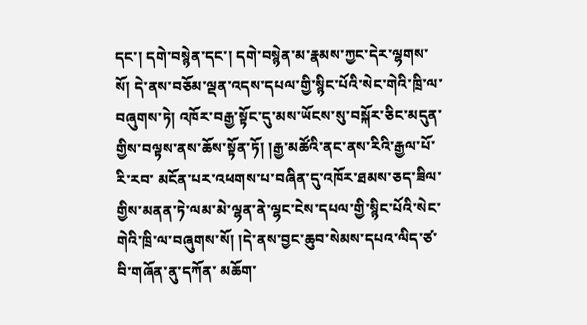དང་། དགེ་བསྙེན་དང་། དགེ་བསྙེན་མ་རྣམས་ཀྱང་དེར་ལྷགས་སོ། དེ་ནས་བཅོམ་ལྡན་འདས་དཔལ་གྱི་སྙིང་པོའི་སེང་གེའི་ཁྲི་ལ་བཞུགས་ཏེ། འཁོར་བརྒྱ་སྟོང་དུ་མས་ཡོངས་སུ་བསྐོར་ཅིང་མདུན་གྱིས་བལྟས་ནས་ཆོས་སྟོན་ཏོ། །རྒྱ་མཚོའི་ནང་ནས་རིའི་རྒྱལ་པོ་རི་རབ་ མངོན་པར་འཕགས་པ་བཞིན་དུ་འཁོར་ཐམས་ཅད་ཟིལ་གྱིས་མནན་ཏེ་ལམ་མེ་ལྷན་ནེ་ལྷང་ངེས་དཔལ་གྱི་སྙིང་པོའི་སེང་གེའི་ཁྲི་ལ་བཞུགས་སོ། །དེ་ནས་བྱང་ཆུབ་སེམས་དཔའ་ལིད་ཙ་བི་གཞོན་ནུ་དཀོན་ མཆོག་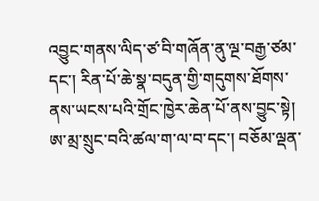འབྱུང་གནས་ལིད་ཙ་བི་གཞོན་ནུ་ལྔ་བརྒྱ་ཙམ་དང་། རིན་པོ་ཆེ་སྣ་བདུན་གྱི་གདུགས་ཐོགས་ནས་ཡངས་པའི་གྲོང་ཁྱེར་ཆེན་པོ་ནས་བྱུང་སྟེ། ཨ་མྲ་སྲུང་བའི་ཚལ་ག་ལ་བ་དང་། བཅོམ་ལྡན་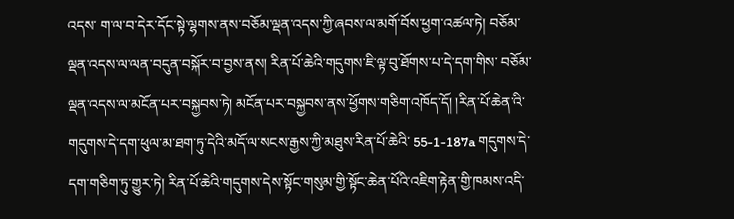འདས་ ག་ལ་བ་དེར་དོང་སྟེ་ལྷགས་ནས་བཅོམ་ལྡན་འདས་ཀྱི་ཞབས་ལ་མགོ་བོས་ཕྱག་འཚལ་ཏེ། བཅོམ་ལྡན་འདས་ལ་ལན་བདུན་བསྐོར་བ་བྱས་ནས། རིན་པོ་ཆེའི་གདུགས་ཇི་ལྟ་བུ་ཐོགས་པ་དེ་དག་གིས་ བཅོམ་ལྡན་འདས་ལ་མངོན་པར་བསྐྱབས་ཏེ། མངོན་པར་བསྐྱབས་ནས་ཕྱོགས་གཅིག་འཁོད་དོ། །རིན་པོ་ཆེན་འི་གདུགས་དེ་དག་ཕུལ་མ་ཐག་ཏུ་དེའི་མདོ་ལ་སངས་རྒྱས་ཀྱི་མཐུས་རིན་པོ་ཆེའི་ 55-1-187a གདུགས་དེ་དག་གཅིག་ཏུ་གྱུར་ཏེ། རིན་པོ་ཆེའི་གདུགས་དེས་སྟོང་གསུམ་གྱི་སྟོང་ཆེན་པོའི་འཇིག་རྟེན་གྱི་ཁམས་འདི་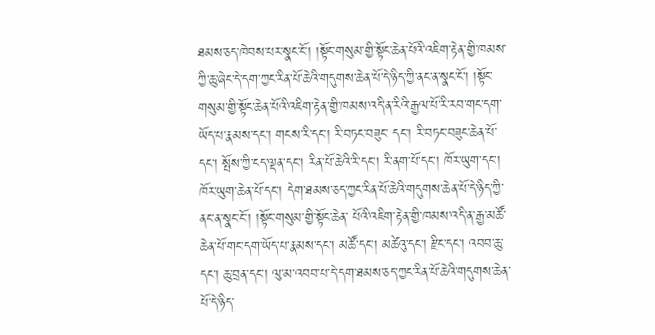ཐམས་ཅད་ཁེབས་པར་སྣང་ངོ་། །སྟོང་གསུམ་གྱི་སྟོང་ཆེན་པོའི་འཇིག་རྟེན་གྱི་ཁམས་ ཀྱི་ཆུ་ཞེང་དེ་དག་ཀྱང་རིན་པོ་ཆེའི་གདུགས་ཆེན་པོ་དེ་ཉིད་ཀྱི་ནང་ན་སྣང་ངོ་། །སྟོང་གསུམ་གྱི་སྟོང་ཆེན་པོའི་འཇིག་རྟེན་གྱི་ཁམས་འདི་ན་རིའི་རྒྱལ་པོ་རི་རབ་གང་དག་ཡོད་པ་རྣམས་དང་། གངས་རི་དང་། རི་བཏང་བཟུང་ དང་། རི་བཏང་བཟུང་ཆེན་པོ་དང་། སྤོས་ཀྱི་ངད་ལྡན་དང་། རིན་པོ་ཆེའི་རི་དང་། རི་ནག་པོ་དང་། ཁོར་ཡུག་དང་། ཁོར་ཡུག་ཆེན་པོ་དང་། དེག་ཐམས་ཅད་ཀྱང་རིན་པོ་ཆེའི་གདུགས་ཆེན་པོ་དེ་ཉིད་ཀྱི་ནང་ན་སྣང་ངོ་། །སྟོང་གསུམ་གྱི་སྟོང་ཆེན་ པོའི་འཇིག་རྟེན་གྱི་ཁམས་འདི་ན་རྒྱ་མཚོ་ཆེན་པོ་གང་དག་ཡོད་པ་རྣམས་དང་། མཚོ་དང་། མཚེའུ་དང་། རྫིང་དང་། འབབ་ཆུ་དང་། ཆུ་བྲན་དང་། ལུ་མ་འབབ་པ་དེ་དག་ཐམས་ཅད་ཀྱང་རིན་པོ་ཆེའི་གདུགས་ཆེན་པོ་དེ་ཉིད་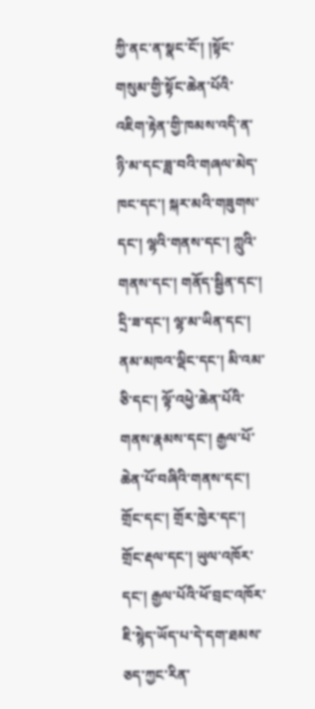ཀྱི་ནང་ན་སྣང་ངོ་། །སྟོང་ གསུམ་གྱི་སྟོང་ཆེན་པོའི་འཇིག་རྟེན་གྱི་ཁམས་འདི་ན་ཉི་མ་དང་ཟླ་བའི་གཞལ་མེད་ཁང་དང་། སྐར་མའི་གཟུགས་དང་། ལྷའི་གནས་དང་། ཀླུའི་གནས་དང་། གནོད་སྦྱིན་དང་། དྲི་ཟ་དང་། ལྷ་མ་ཡིན་དང་། ནམ་མཁའ་ལྡིང་དང་། མི་འམ་ཅི་དང་། ལྟོ་འཕྱེ་ཆེན་པོའི་གནས་རྣམས་དང་། རྒྱལ་པོ་ཆེན་པོ་བཞིའི་གནས་དང་། གྲོང་དང་། གྲོར་ཁྱེར་དང་། གྲོང་རྡལ་དང་། ཡུལ་འཁོར་དང་། རྒྱལ་པོའི་ཕོ་བྲང་འཁོར་ཇི་སྙེད་ཡོད་པ་དེ་དག་ཐམས་ཅད་ཀྱང་རིན་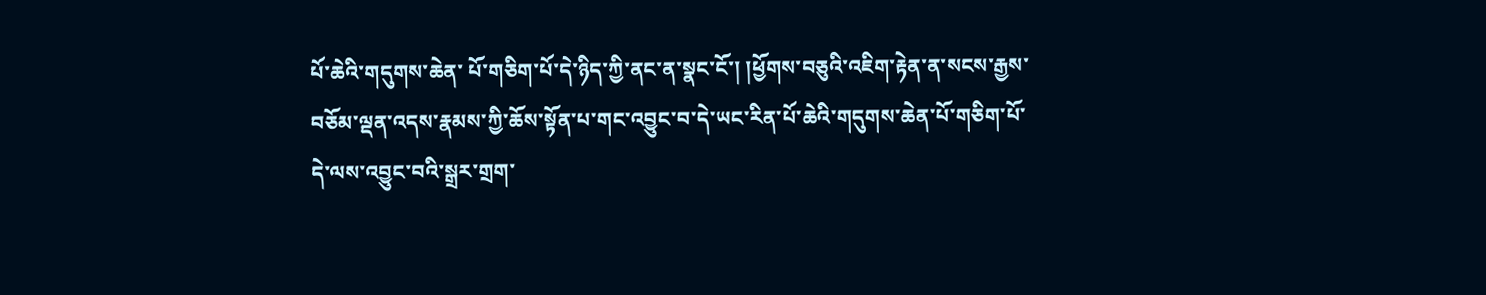པོ་ཆེའི་གདུགས་ཆེན་ པོ་གཅིག་པོ་དེ་ཉིད་ཀྱི་ནང་ན་སྣང་ངོ་། །ཕྱོགས་བཅུའི་འཇིག་རྟེན་ན་སངས་རྒྱས་བཅོམ་ལྡན་འདས་རྣམས་ཀྱི་ཆོས་སྟོན་པ་གང་འབྱུང་བ་དེ་ཡང་རིན་པོ་ཆེའི་གདུགས་ཆེན་པོ་གཅིག་པོ་དེ་ལས་འབྱུང་བའི་སྒྲར་གྲག་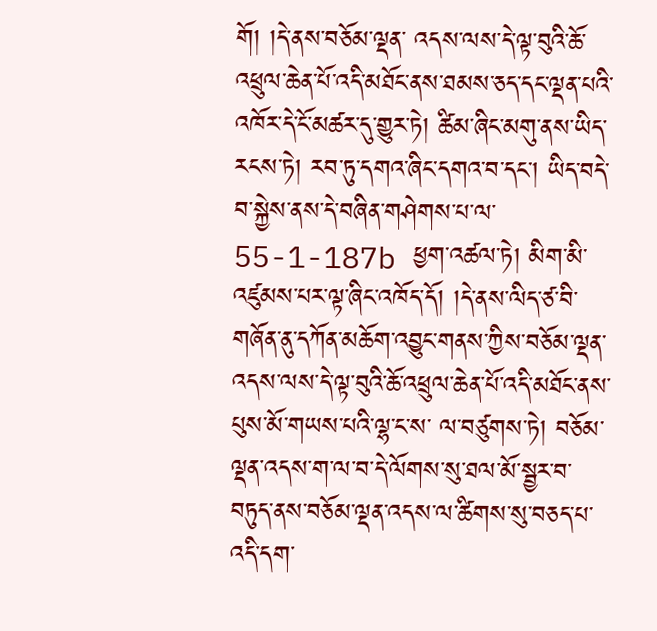གོ། །དེ་ནས་བཅོམ་ལྡན་ འདས་ལས་དེ་ལྟ་བུའི་ཆོ་འཕྲུལ་ཆེན་པོ་འདི་མཐོང་ནས་ཐམས་ཅད་དང་ལྡན་པའི་འཁོར་དེ་ངོ་མཚར་དུ་གྱུར་ཏེ། ཚིམ་ཞིང་མགུ་ནས་ཡིད་རངས་ཏེ། རབ་ཏུ་དགའ་ཞིང་དགའ་བ་དང་། ཡིད་བདེ་བ་སྐྱེས་ནས་དེ་བཞིན་གཤེགས་པ་ལ་ 55-1-187b ཕྱག་འཚལ་ཏེ། མིག་མི་འཛུམས་པར་ལྟ་ཞིང་འཁོད་དོ། །དེ་ནས་ལིད་ཙ་བི་གཞོན་ནུ་དཀོན་མཆོག་འབྱུང་གནས་ཀྱིས་བཅོམ་ལྡན་འདས་ལས་དེ་ལྟ་བུའི་ཆོ་འཕྲུལ་ཆེན་པོ་འདི་མཐོང་ནས་པུས་མོ་གཡས་པའི་ལྷ་ང་ས་ ལ་བཙུགས་ཏེ། བཅོམ་ལྡན་འདས་ག་ལ་བ་དེ་ལོགས་སུ་ཐལ་མོ་སྦྱར་བ་བཏུད་ནས་བཅོམ་ལྡན་འདས་ལ་ཚིགས་སུ་བཅད་པ་འདི་དག་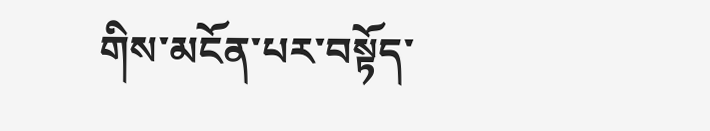གིས་མངོན་པར་བསྟོད་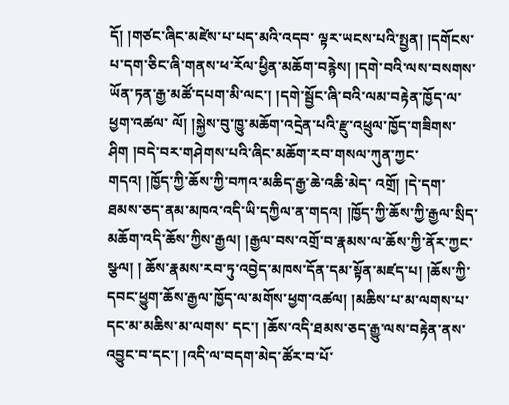དོ། །གཙང་ཞིང་མཛེས་པ་པད་མའི་འདབ་ ལྟར་ཡངས་པའི་སྤྱན། །དགོངས་པ་དག་ཅིང་ཞི་གནས་ཕ་རོལ་ཕྱིན་མཆོག་བརྙེས། །དགེ་བའི་ལས་བསགས་ཡོན་ཏན་རྒྱ་མཚོ་དཔག་མི་ལང་། །དགེ་སྦྱོང་ཞི་བའི་ལམ་བརྟེན་ཁྱོད་ལ་ཕྱག་འཚལ་ ལོ། །སྐྱེས་བུ་ཁྱུ་མཆོག་འདྲེན་པའི་རྫུ་འཕྲུལ་ཁྱོད་གཟིགས་ཤིག །བདེ་བར་གཤེགས་པའི་ཞིང་མཆོག་རབ་གསལ་ཀུན་ཀྱང་གདའ། །ཁྱོད་ཀྱི་ཆོས་ཀྱི་བཀའ་མཆིད་རྒྱ་ཆེ་འཆི་མེད་ འགྲོ། །དེ་དག་ཐམས་ཅད་ནམ་མཁའ་འདི་ཡི་དཀྱིལ་ན་གདའ། །ཁྱོད་ཀྱི་ཆོས་ཀྱི་རྒྱལ་སྲིད་མཆོག་འདི་ཆོས་ཀྱིས་རྒྱལ། །རྒྱལ་བས་འགྲོ་བ་རྣམས་ལ་ཆོས་ཀྱི་ནོར་ཀྱང་སྩལ། ། ཆོས་རྣམས་རབ་ཏུ་འབྱེད་མཁས་དོན་དམ་སྟོན་མཛད་པ། །ཆོས་ཀྱི་དབང་ཕྱུག་ཆོས་རྒྱལ་ཁྱོད་ལ་མགོས་ཕྱག་འཚལ། །མཆིས་པ་མ་ལགས་པ་དང་མ་མཆིས་མ་ལགས་ དང་། །ཆོས་འདི་ཐམས་ཅད་རྒྱུ་ལས་བརྟེན་ནས་འབྱུང་བ་དང་། །འདི་ལ་བདག་མེད་ཚོར་བ་པོ་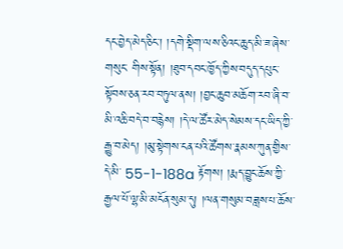དང་བྱེད་མེད་ཅིང་། །དགེ་སྡིག་ལས་ཅིའང་ཆུད་མི་ཟ་ཞེས་གསུང་ གིས་སྟོན། །ཐུབ་དབང་ཁྱོད་ཀྱིས་བདུད་དཔུང་སྟོབས་ཅན་རབ་བཏུལ་ནས། །བྱང་ཆུབ་མཆོག་རབ་ཞི་བ་མི་འཆི་བདེ་བ་བརྙེས། །དེ་ལ་ཚོར་མེད་སེམས་དང་ཡིད་ཀྱི་རྒྱུ་བ་མེད། །མུ་སྟེགས་ངན་པའི་ཚོགས་རྣམས་ཀུན་གྱིས་དེ་མི་ 55-1-188a རྟོགས། །རྨད་བྱུང་ཆོས་ཀྱི་རྒྱལ་པོ་ལྷ་མི་མངོན་སུམ་དུ། །ལན་གསུམ་བཟླས་པ་ཆོས་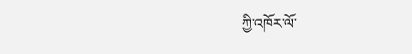ཀྱི་འཁོར་ལོ་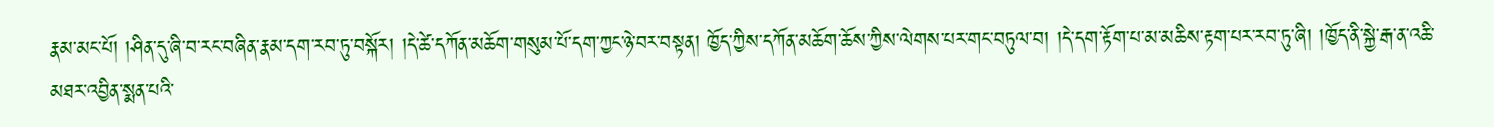རྣམ་མང་པོ། །ཤིན་དུ་ཞི་བ་རང་བཞིན་རྣམ་དག་རབ་ཏུ་བསྐོར། །དེ་ཚེ་དཀོན་མཆོག་གསུམ་པོ་དག་ཀྱང་ཉེ་བར་བསྟན། ཁྱོད་ཀྱིས་དཀོན་མཆོག་ཆོས་ཀྱིས་ལེགས་པར་གང་བཏུལ་བ། །དེ་དག་རྟོག་པ་མ་མཆིས་རྟག་པར་རབ་ཏུ་ཞི། །ཁྱོད་ནི་སྐྱེ་རྒ་ན་འཆི་མཐར་འབྱིན་སྨན་པའི་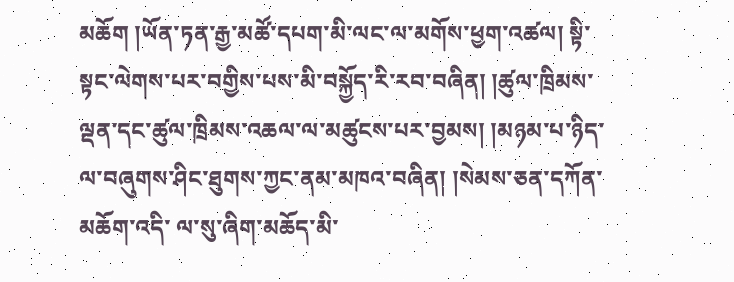མཆོག །ཡོན་ཏན་རྒྱ་མཚོ་དཔག་མི་ལང་ལ་མགོས་ཕྱག་འཚལ། སྟི་སྟང་ལེགས་པར་བགྱིས་པས་མི་བསྐྱོད་རི་རབ་བཞིན། །ཚུལ་ཁྲིམས་ལྡན་དང་ཚུལ་ཁྲིམས་འཆལ་ལ་མཚུངས་པར་བྱམས། །མཉམ་པ་ཉིད་ལ་བཞུགས་ཤིང་ཐུགས་ཀྱང་ནམ་མཁའ་བཞིན། །སེམས་ཅན་དཀོན་མཆོག་འདི་ ལ་སུ་ཞིག་མཆོད་མི་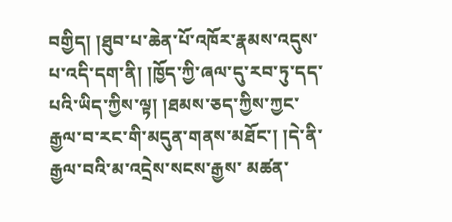བགྱིད། །ཐུབ་པ་ཆེན་པོ་འཁོར་རྣམས་འདུས་པ་འདི་དག་ནི། །ཁྱོད་ཀྱི་ཞལ་དུ་རབ་ཏུ་དད་པའི་ཡིད་ཀྱིས་ལྟ། །ཐམས་ཅད་ཀྱིས་ཀྱང་རྒྱལ་བ་རང་གི་མདུན་གནས་མཐོང་། །དེ་ནི་རྒྱལ་བའི་མ་འདྲེས་སངས་རྒྱས་ མཚན་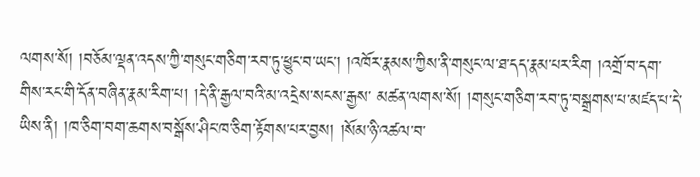ལགས་སོ། །བཅོམ་ལྡན་འདས་ཀྱི་གསུང་གཅིག་རབ་ཏུ་ཕྱུང་བ་ཡང་། །འཁོར་རྣམས་ཀྱིས་ནི་གསུང་ལ་ཐ་དད་རྣམ་པར་རིག །འགྲོ་བ་དག་གིས་རང་གི་དོན་བཞིན་རྣམ་རིག་པ། །དེ་ནི་རྒྱལ་བའི་མ་འདྲེས་སངས་རྒྱས་ མཚན་ལགས་སོ། །གསུང་གཅིག་རབ་ཏུ་བསྒྲགས་པ་མཛད་པ་དེ་ཡིས་ནི། །ཁ་ཅིག་བག་ཆགས་བསྒོས་ཤིང་ཁ་ཅིག་རྟོགས་པར་བྱས། །སོམ་ཉི་འཚལ་བ་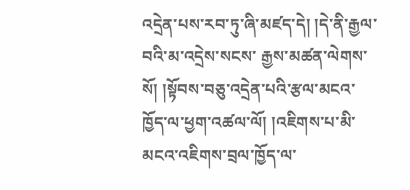འདྲེན་པས་རབ་ཏུ་ཞི་མཛད་དེ། །དེ་ནི་རྒྱལ་བའི་མ་འདྲེས་སངས་ རྒྱས་མཚན་ལེགས་སོ། །སྟོབས་བཅུ་འདྲེན་པའི་རྩལ་མངའ་ཁྱོད་ལ་ཕྱག་འཚལ་ལོ། །འཇིགས་པ་མི་མངའ་འཇིགས་བྲལ་ཁྱོད་ལ་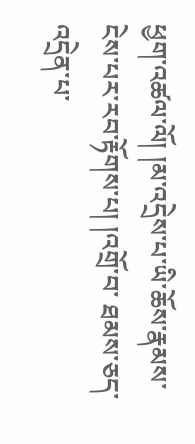ཕྱག་འཚལ་ལོ། །མ་འདྲེས་པ་ཡི་ཆོས་རྣམས་ངེས་པར་རབ་རྟོགས་པ། །འགྲོ་བ་ ཐམས་ཅད་འདྲེན་པ་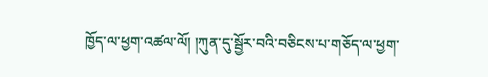ཁྱོད་ལ་ཕྱག་འཚལ་ལོ། །ཀུན་དུ་སྦྱོར་བའི་བཅིངས་པ་གཅོད་ལ་ཕྱག་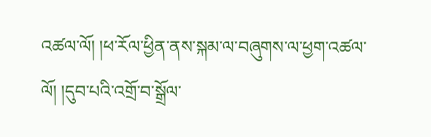འཚལ་ལོ། །ཕ་རོལ་ཕྱིན་ནས་སྐམ་ལ་བཞུགས་ལ་ཕྱག་འཚལ་ལོ། །དུབ་པའི་འགྲོ་བ་སྒྲོལ་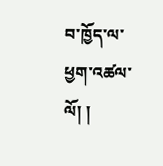བ་ཁྱོད་ལ་ཕྱག་འཚལ་ལོ། །